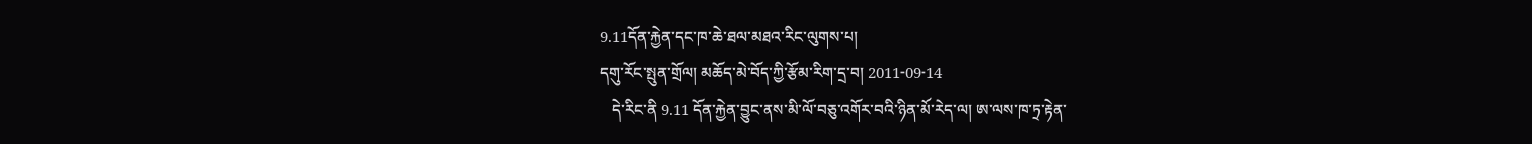9.11དོན་རྐྱེན་དང་ཁ་ཆེ་ཐལ་མཐའ་རིང་ལུགས་པ།
དགུ་རོང་སྤུན་གྲོལ། མཆོད་མེ་བོད་ཀྱི་རྩོམ་རིག་དྲ་བ། 2011-09-14
   དེ་རིང་ནི 9.11 དོན་རྐྱེན་བྱུང་ནས་མི་ལོ་བཅུ་འགོར་བའི་ཉིན་མོ་རེད་ལ། ཨ་ལས་ཁ་ཏྲ་རྟེན་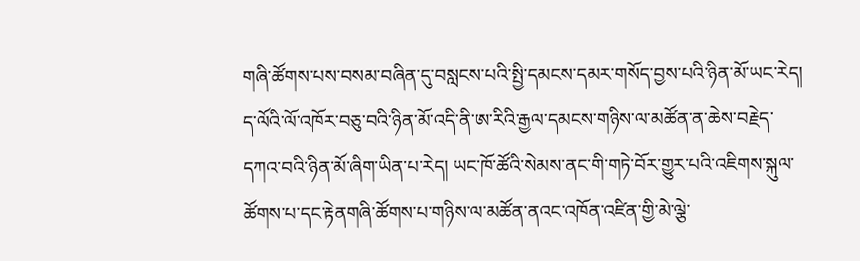གཞི་ཚོགས་པས་བསམ་བཞིན་དུ་བསླངས་པའི་སྤྱི་དམངས་དམར་གསོད་བྱས་པའི་ཉིན་མོ་ཡང་རེད། ད་ལོའི་ལོ་འཁོར་བཅུ་བའི་ཉིན་མོ་འདི་ནི་ཨ་རིའི་རྒྱལ་དམངས་གཉིས་ལ་མཚོན་ན་ཆེས་བརྗེད་དཀའ་བའི་ཉིན་མོ་ཞིག་ཡིན་པ་རེད། ཡང་ཁོ་ཚོའི་སེམས་ནང་གི་གཏེ་བོར་གྱུར་པའི་འཇིགས་སྐུལ་ཚོགས་པ་དང་རྟེནགཞི་ཚོགས་པ་གཉིས་ལ་མཚོན་ནའང་འཁོན་འཛིན་གྱི་མེ་ལྕེ་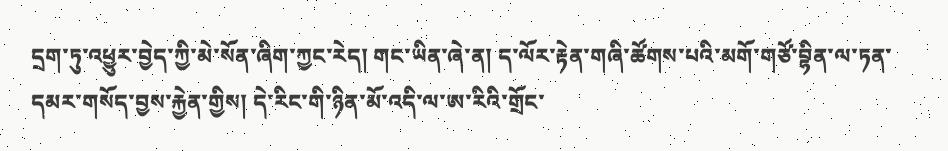དྲག་ཏུ་འཕྱུར་བྱེད་ཀྱི་མེ་སོན་ཞིག་ཀྱང་རེད། གང་ཡིན་ཞེ་ན། ད་ལོར་རྟེན་གཞི་ཚོགས་པའི་མགོ་གཙོ་བྷིན་ལ་ཏན་དམར་གསོད་བྱས་རྐྱེན་གྱིས། དེ་རིང་གི་ཉིན་མོ་འདི་ལ་ཨ་རིའི་གྲོང་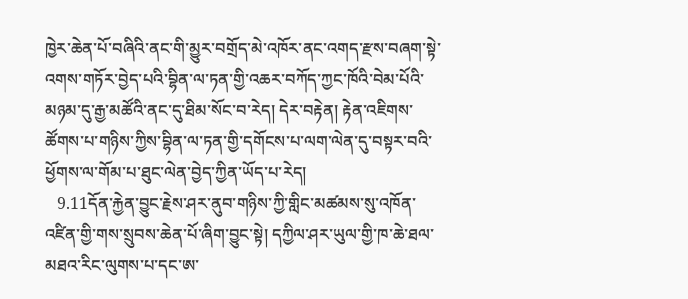ཁྱེར་ཆེན་པོ་བཞིའི་ནང་གི་མྱུར་བགྲོད་མེ་འཁོར་ནང་འགད་རྫས་བཞག་སྟེ་འགས་གཏོར་བྱེད་པའི་བྷིན་ལ་ཏན་གྱི་འཆར་བཀོད་ཀྱང་ཁོའི་བེམ་པོའི་མཉམ་དུ་རྒྱ་མཚོའི་ནང་དུ་ཐིམ་སོང་བ་རེད། དེར་བརྟེན། རྟེན་འཇིགས་ཚོགས་པ་གཉིས་ཀྱིས་བྷིན་ལ་ཏན་གྱི་དགོངས་པ་ལག་ལེན་དུ་བསྟར་བའི་ཕྱོགས་ལ་གོམ་པ་ཐུང་ལེན་བྱེད་ཀྱིན་ཡོད་པ་རེད།
   9.11དོན་རྐྱེན་བྱུང་རྗེས་ཤར་ནུབ་གཉིས་ཀྱི་གླིང་མཚམས་སུ་འཁོན་འཛིན་གྱི་གས་སྲུབས་ཆེན་པོ་ཞིག་བྱུང་སྟེ། དཀྱིལ་ཤར་ཡུལ་གྱི་ཁ་ཆེ་ཐལ་མཐའ་རིང་ལུགས་པ་དང་ཨ་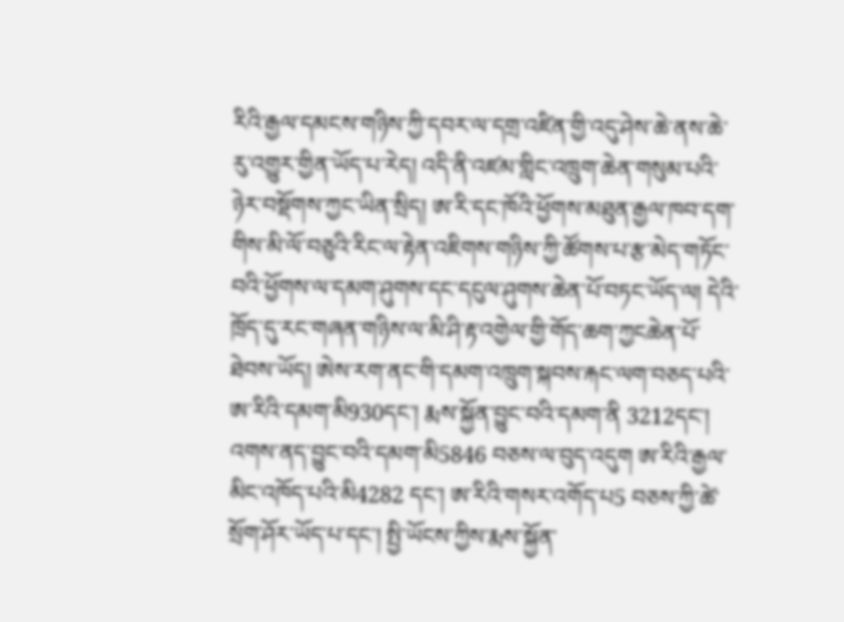རིའི་རྒྱལ་དམངས་གཉིས་ཀྱི་དབར་ལ་དགྲ་འཛིན་གྱི་འདུ་ཤེས་ཆེ་ནས་ཆེ་རུ་འགྱུར་གྱིན་ཡོད་པ་རེད། འདི་ནི་འཛམ་གླིང་འཁྲུག་ཆེན་གསུམ་པའི་ཉེར་བསྡོགས་ཀྱང་ཡིན་སྲིད། ཨ་རི་དང་ཁོའི་ཕྱོགས་མཐུན་རྒྱལ་ཁབ་དག་གིས་མི་ལོ་བཅུའི་རིང་ལ་རྟེན་འཇིགས་གཉིས་ཀྱི་ཚོགས་པ་རྩ་མེད་གཏོང་བའི་ཕྱོགས་ལ་དམག་ཤུགས་དང་དངུལ་ཤུགས་ཆེན་པོ་བཏང་ཡོད་ལ། དེའི་ཁྲོད་དུ་རང་གཞན་གཉིས་ལ་མི་ཤི་རྟ་འགྱེལ་གྱི་གོད་ཆག་ཀྱངཆེན་པོ་ཐེབས་ཡོད། ཨེས་རག་ནང་གི་དམག་འཁྲུག་སྐབས་རྐང་ལག་བཅད་པའི་ཨ་རིའི་དམག་མི930དང་། རྨས་སྐྱོན་བྱུང་བའི་དམག་ནི 3212དང་། འགས་ནད་བྱུང་བའི་དམག་མི5846 བཅས་ལ་བུད་འདུག ཨ་རིའི་རྒྱལ་མིང་འཁོད་པའི་མི4282 དང་། ཨ་རིའི་གསར་འགོད་པ5 བཅས་ཀྱི་ཚེ་སྲོག་ཤོར་ཡོད་པ་དང་། སྤྱི་ཡོངས་ཀྱིས་རྨས་སྐྱོན་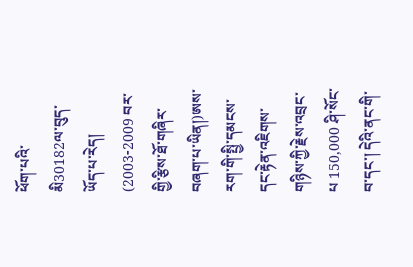ཕོག་པའི་མི30182ལ་བུད་ཡོད་པ་རེད། (2003-2009 བར་གྱི་རྩིས་ཐོ་གཞིར་བཞག་པ་ཡིན།)ཨས་རག་གི་སྤྱི་དམངས་དང་རྟེན་འཇིགས་གཉིས་ཀྱི་རྗེས་འབྲང་པ 150,000 ཤི་སོང་བ་དང་། དེའི་ནང་གི་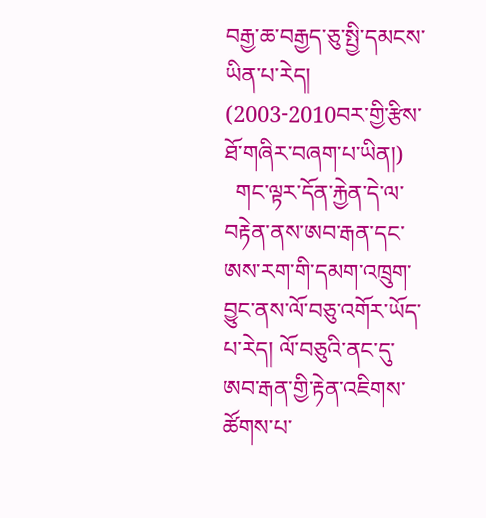བརྒྱ་ཆ་བརྒྱད་ཅུ་སྤྱི་དམངས་ཡིན་པ་རེད། (2003-2010བར་གྱི་རྩིས་ཐོ་གཞིར་བཞག་པ་ཡིན།)
  གང་ལྟར་དོན་རྐྱེན་དེ་ལ་བརྟེན་ནས་ཨབ་རྒན་དང་ཨས་རག་གི་དམག་འཁྲུག་བྱུང་ནས་ལོ་བཅུ་འགོར་ཡོད་པ་རེད། ལོ་བཅུའི་ནང་དུ་ཨབ་རྒན་གྱི་རྟེན་འཇིགས་ཚོགས་པ་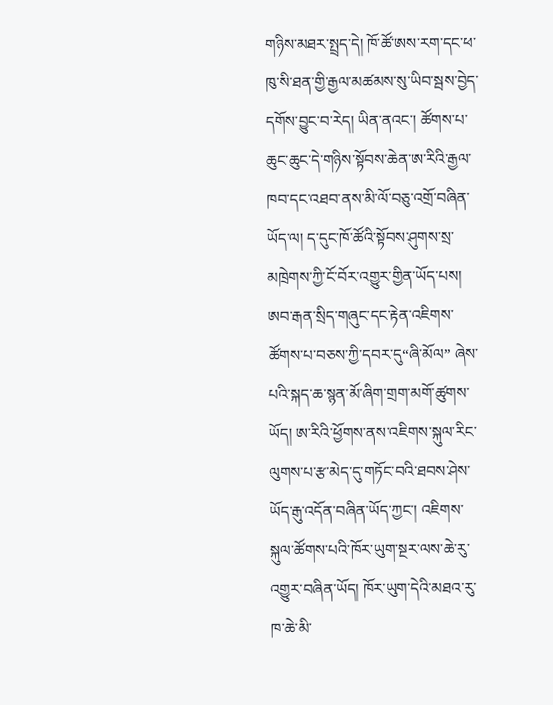གཉིས་མཐར་སྤྲད་དེ། ཁོ་ཚོ་ཨས་རག་དང་ཕ་ཁུ་སི་ཐན་གྱི་རྒྱལ་མཚམས་སུ་ཡིབ་སྦས་བྱེད་དགོས་བྱུང་བ་རེད། ཡིན་ནའང་། ཚོགས་པ་ཆུང་ཆུང་དེ་གཉིས་སྟོབས་ཆེན་ཨ་རིའི་རྒྱལ་ཁབ་དང་འཐབ་ནས་མི་ལོ་བཅུ་འགྲོ་བཞིན་ཡོད་ལ། ད་དུང་ཁོ་ཚོའི་སྟོབས་ཤུགས་སྲ་མཁྲེགས་ཀྱི་ངོ་བོར་འགྱུར་གྱིན་ཡོད་པས། ཨབ་རྒན་སྲིད་གཞུང་དང་རྟེན་འཇིགས་ཚོགས་པ་བཅས་ཀྱི་དབར་དུ“ཞི་མོལ” ཞེས་པའི་སྐད་ཆ་སྙན་མོ་ཞིག་གྲག་མགོ་ཚུགས་ཡོད། ཨ་རིའི་ཕྱོགས་ནས་འཇིགས་སྐུལ་རིང་ལུགས་པ་རྩ་མེད་དུ་གཏོང་བའི་ཐབས་ཤེས་ཡོད་རྒུ་འདོན་བཞིན་ཡོད་ཀྱང་། འཇིགས་སྐུལ་ཚོགས་པའི་ཁོར་ཡུག་སྔར་ལས་ཆེ་རུ་འགྱུར་བཞིན་ཡོད། ཁོར་ཡུག་དེའི་མཐའ་རུ་ཁ་ཆེ་མི་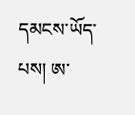དམངས་ཡོད་པས། ཨ་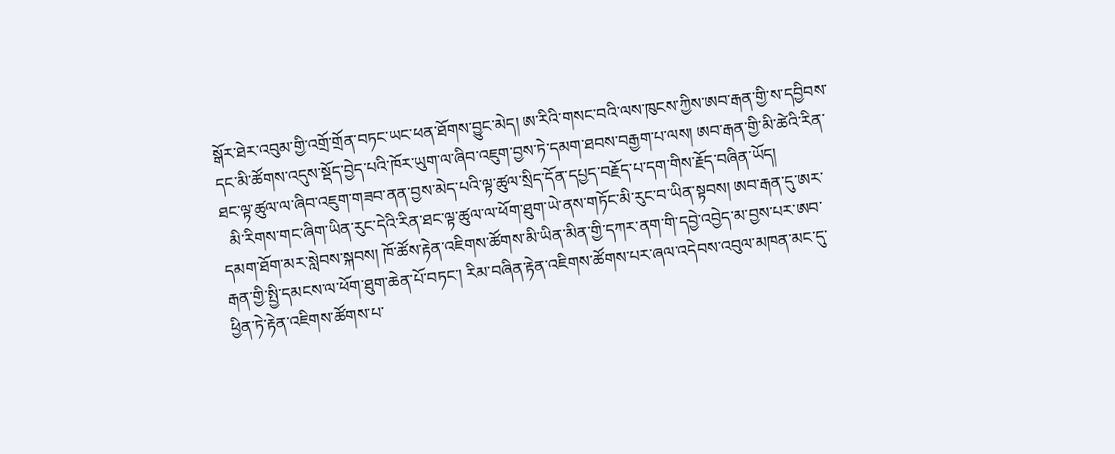སྒོར་ཐེར་འབུམ་གྱི་འགྲོ་གྲོན་བཏང་ཡང་ཕན་ཐོགས་བྱུང་མེད། ཨ་རིའི་གསང་བའི་ལས་ཁུངས་ཀྱིས་ཨབ་རྒན་གྱི་ས་དབྱིབས་དང་མི་ཚོགས་འདུས་སྡོད་བྱེད་པའི་ཁོར་ཡུག་ལ་ཞིབ་འཇུག་བྱས་ཏེ་དམག་ཐབས་བརྒྱག་པ་ལས། ཨབ་རྒན་གྱི་མི་ཚེའི་རིན་ཐང་ལྟ་ཚུལ་ལ་ཞིབ་འཇུག་གཟབ་ནན་བྱས་མེད་པའི་ལྟ་ཚུལ་སྲིད་དོན་དཔྱད་བརྗོད་པ་དག་གིས་རྗོད་བཞིན་ཡོད།
  མི་རིགས་གང་ཞིག་ཡིན་རུང་དེའི་རིན་ཐང་ལྟ་ཚུལ་ལ་ཕོག་ཐུག་ཡེ་ནས་གཏོང་མི་རུང་བ་ཡིན་སྟབས། ཨབ་རྒན་དུ་ཨར་དམག་ཐོག་མར་སླེབས་སྐབས། ཁོ་ཚོས་རྟེན་འཇིགས་ཚོགས་མི་ཡིན་མིན་གྱི་དཀར་ནག་གི་དབྱེ་འབྱེད་མ་བྱས་པར་ཨབ་རྒན་གྱི་སྤྱི་དམངས་ལ་ཕོག་ཐུག་ཆེན་པོ་བཏང་། རིམ་བཞིན་རྟེན་འཇིགས་ཚོགས་པར་ཞལ་འདེབས་འབུལ་མཁན་མང་དུ་ཕྱིན་ཏེ་རྟེན་འཇིགས་ཚོགས་པ་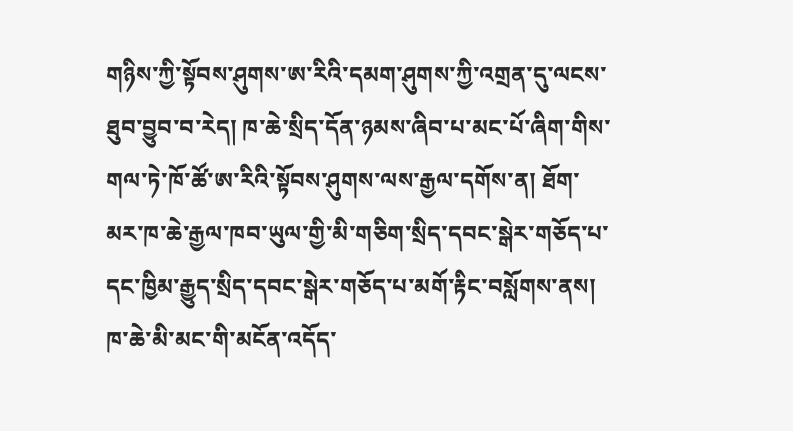གཉིས་ཀྱི་སྟོབས་ཤུགས་ཨ་རིའི་དམག་ཤུགས་ཀྱི་འགྲན་དུ་ལངས་ཐུབ་བྱུབ་བ་རེད། ཁ་ཆེ་སྲིད་དོན་ཉམས་ཞིབ་པ་མང་པོ་ཞིག་གིས་གལ་ཏེ་ཁོ་ཚོ་ཨ་རིའི་སྟོབས་ཤུགས་ལས་རྒྱལ་དགོས་ན། ཐོག་མར་ཁ་ཆེ་རྒྱལ་ཁབ་ཡུལ་གྱི་མི་གཅིག་སྲིད་དབང་སྒེར་གཅོད་པ་དང་ཁྱིམ་རྒྱུད་སྲིད་དབང་སྒེར་གཅོད་པ་མགོ་རྟིང་བསློགས་ནས། ཁ་ཆེ་མི་མང་གི་མངོན་འདོད་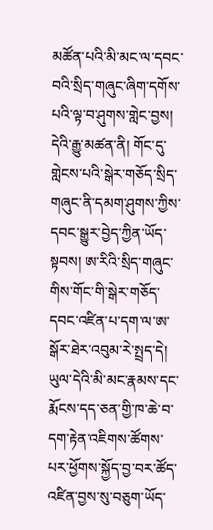མཚོན་པའི་མི་མང་ལ་དབང་བའི་སྲིད་གཞུང་ཞིག་དགོས་པའི་ལྟ་བ་ཤུགས་གླེང་བྱས། དེའི་རྒྱུ་མཚན་ནི། གོང་དུ་གླེངས་པའི་སྒེར་གཅོད་སྲིད་གཞུང་ནི་དམག་ཤུགས་ཀྱིས་དབང་སྒྱུར་བྱེད་ཀྱིན་ཡོད་སྟབས། ཨ་རིའི་སྲིད་གཞུང་གིས་གོང་གི་སྒེར་གཅོད་དབང་འཛིན་པ་དག་ལ་ཨ་སྒོར་ཐེར་འབུམ་རེ་སྤྲད་དེ། ཡུལ་དེའི་མི་མང་རྣམས་དང་རྨོངས་དད་ཅན་གྱི་ཁ་ཆེ་བ་དག་རྟེན་འཇིགས་ཚོགས་པར་ཕྱོགས་སྐྱོད་བྱ་བར་ཚོད་འཛིན་བྱས་སུ་བཅུག་ཡོད་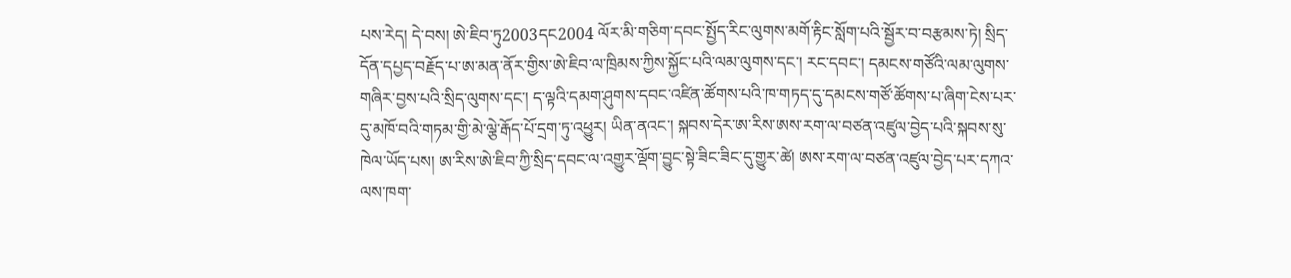པས་རེད། དེ་བས། ཨེ་ཇིབ་ཏུ2003དང2004 ལོར་མི་གཅིག་དབང་སྤྱོད་རིང་ལུགས་མགོ་རྟིང་སློག་པའི་སྦྱོར་བ་བརྩམས་ཏེ། སྲིད་དོན་དཔྱད་བརྗོད་པ་ཨ་མན་ནོར་གྱིས་ཨེ་ཇིབ་ལ་ཁྲིམས་ཀྱིས་སྐྱོང་པའི་ལམ་ལུགས་དང་། རང་དབང་། དམངས་གཙོའི་ལམ་ལུགས་གཞིར་བྱས་པའི་སྲིད་ལུགས་དང་། ད་ལྟའི་དམག་ཤུགས་དབང་འཛིན་ཚོགས་པའི་ཁ་གཏད་དུ་དམངས་གཙོ་ཚོགས་པ་ཞིག་ངེས་པར་དུ་མཁོ་བའི་གཏམ་གྱི་མེ་ལྕེ་རྒོད་པོ་དྲག་ཏུ་འཕྱུར། ཡིན་ནའང་། སྐབས་དེར་ཨ་རིས་ཨས་རག་ལ་བཙན་འཛུལ་བྱེད་པའི་སྐབས་སུ་ཁེལ་ཡོད་པས། ཨ་རིས་ཨེ་ཇིབ་ཀྱི་སྲིད་དབང་ལ་འགྱུར་ལྡོག་བྱུང་སྟེ་ཟིང་ཟིང་དུ་གྱུར་ཚེ། ཨས་རག་ལ་བཙན་འཛུལ་བྱེད་པར་དཀའ་ལས་ཁག་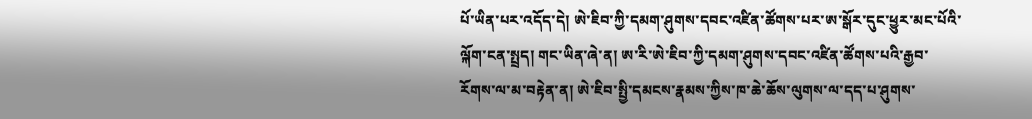པོ་ཡིན་པར་འདོད་དེ། ཨེ་ཇིབ་ཀྱི་དམག་ཤུགས་དབང་འཛིན་ཚོགས་པར་ཨ་སྒོར་དུང་ཕྱུར་མང་པོའི་ལྐོག་ངན་སྤྲད། གང་ཡིན་ཞེ་ན། ཨ་རི་ཨེ་ཇིབ་ཀྱི་དམག་ཤུགས་དབང་འཛིན་ཚོགས་པའི་རྒྱབ་རོགས་ལ་མ་བརྟེན་ན། ཨེ་ཇིབ་སྤྱི་དམངས་རྣམས་ཀྱིས་ཁ་ཆེ་ཆོས་ལུགས་ལ་དད་པ་ཤུགས་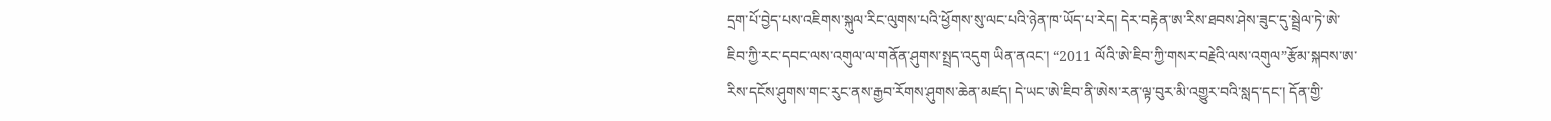དྲག་པོ་བྱེད་པས་འཇིགས་སྐུལ་རིང་ལུགས་པའི་ཕྱོགས་སུ་ལང་པའི་ཉེན་ཁ་ཡོད་པ་རེད། དེར་བརྟེན་ཨ་རིས་ཐབས་ཤེས་ཟུང་དུ་སྦྲེལ་ཏེ་ཨེ་ཇིབ་ཀྱི་རང་དབང་ལས་འགུལ་ལ་གནོན་ཤུགས་སྤྲད་འདུག ཡིན་ནའང་། “2011 ལོའི་ཨེ་ཇིབ་ཀྱི་གསར་བརྗེའི་ལས་འགུལ”རྩོམ་སྐབས་ཨ་རིས་དངོས་ཤུགས་གང་རུང་ནས་རྒྱབ་རོགས་ཤུགས་ཆེན་མཛད། དེ་ཡང་ཨེ་ཇིབ་ནི་ཨེས་རན་ལྟ་བུར་མི་འགྱུར་བའི་སླད་དང་། དོན་གྱི་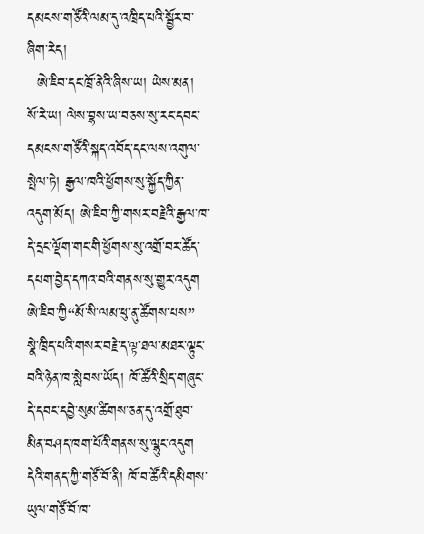དམངས་གཙོའི་ལམ་དུ་འཁྲིད་པའི་སྦྱོར་བ་ཞིག་རེད།
  ཨེ་ཇིབ་དང་ཁྲོ་ནེའི་ཞིས་ཡ། ཡེས་མན། སོ་རེ་ཡ། ལེས་བྷས་ཡ་བཅས་སུ་རང་དབང་དམངས་གཙོའི་སྐད་འབོད་དང་ལས་འགུལ་སྤེལ་ཏེ། རྒྱལ་ཁའི་ཕྱོགས་སུ་སྐྱོད་ཀྱིན་འདུག་མོད། ཨེ་ཇིབ་ཀྱི་གསར་བརྗེའི་རྒྱལ་ཁ་དེ་དྲང་ལྡོག་གང་གི་ཕྱོགས་སུ་འགྲོ་བར་ཚོད་དཔག་བྱེད་དཀའ་བའི་གནས་སུ་གྱུར་འདུག ཨེ་ཇིབ་ཀྱི“མོ་སི་ལམ་ཕུ་ནུ་ཚོགས་པས” སྣེ་ཁྲིད་པའི་གསར་བརྗེ་ད་ལྟ་ཐལ་མཐར་ལྟུང་བའི་ཉེན་ཁ་སླེབས་ཡོད། ཁོ་ཚོའི་སྲིད་གཞུང་དེ་དབང་དབྱེ་སུམ་ཚིགས་ཅན་དུ་འགྲོ་ཐུབ་མིན་བཤད་ཁག་པོའི་གནས་སུ་ལྷུང་འདུག དེའི་གནད་ཀྱི་གཙོ་བོ་ནི། ཁོ་བ་ཚོའི་དམིགས་ཡུལ་གཙོ་བོ་ཁ་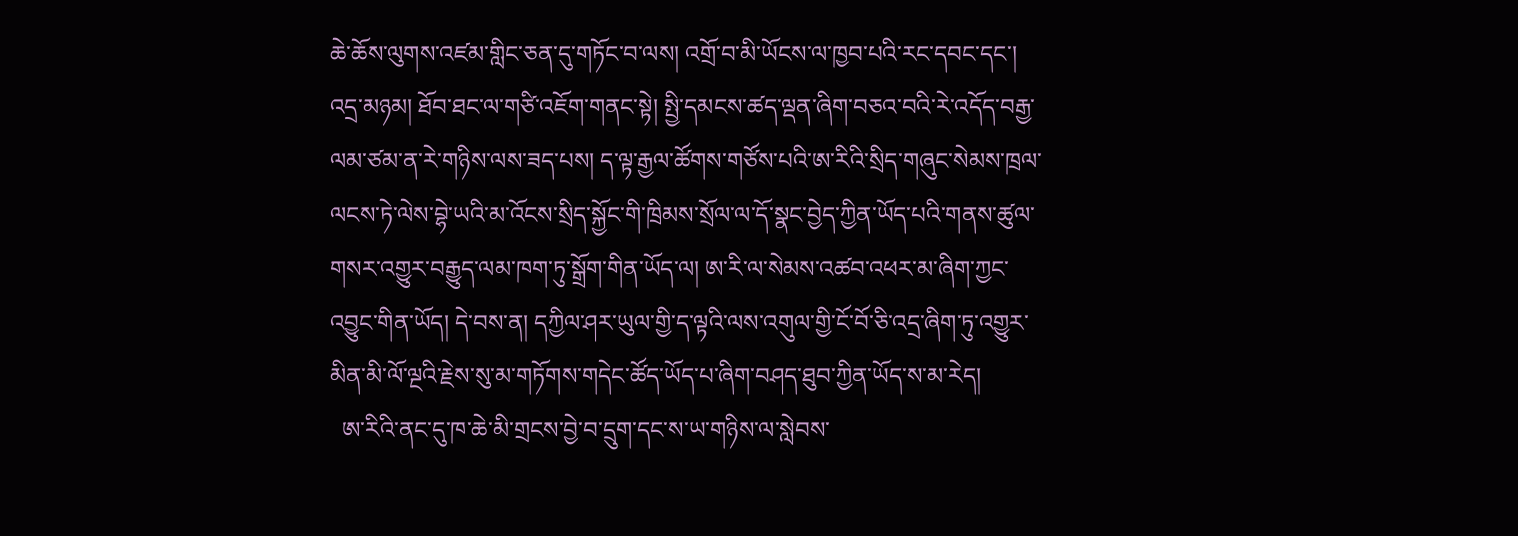ཆེ་ཆོས་ལུགས་འཛམ་གླིང་ཅན་དུ་གཏོང་བ་ལས། འགྲོ་བ་མི་ཡོངས་ལ་ཁྱབ་པའི་རང་དབང་དང་། འདྲ་མཉམ། ཐོབ་ཐང་ལ་གཙི་འཇོག་གནང་སྟེ། སྤྱི་དམངས་ཚད་ལྡན་ཞིག་བཅའ་བའི་རེ་འདོད་བརྒྱ་ལམ་ཙམ་ན་རེ་གཉིས་ལས་ཟད་པས། ད་ལྟ་རྒྱལ་ཚོགས་གཙོས་པའི་ཨ་རིའི་སྲིད་གཞུང་སེམས་ཁྲལ་ལངས་ཏེ་ལེས་བྷེ་ཡའི་མ་འོངས་སྲིད་སྐྱོང་གི་ཁྲིམས་སྲོལ་ལ་དོ་སྣང་བྱེད་ཀྱིན་ཡོད་པའི་གནས་ཚུལ་གསར་འགྱུར་བརྒྱུད་ལམ་ཁག་ཏུ་སྒྲོག་གིན་ཡོད་ལ། ཨ་རི་ལ་སེམས་འཚབ་འཕར་མ་ཞིག་ཀྱང་འབྱུང་གིན་ཡོད། དེ་བས་ན། དཀྱིལ་ཤར་ཡུལ་གྱི་ད་ལྟའི་ལས་འགུལ་གྱི་ངོ་བོ་ཅི་འདྲ་ཞིག་ཏུ་འགྱུར་མིན་མི་ལོ་ལྔའི་རྗེས་སུ་མ་གཏོགས་གདེང་ཚོད་ཡོད་པ་ཞིག་བཤད་ཐུབ་ཀྱིན་ཡོད་ས་མ་རེད།
  ཨ་རིའི་ནང་དུ་ཁ་ཆེ་མི་གྲངས་བྱེ་བ་དྲུག་དང་ས་ཡ་གཉིས་ལ་སླེབས་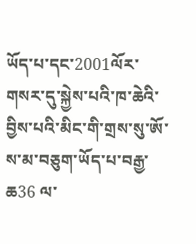ཡོད་པ་དང་2001ལོར་གསར་དུ་སྐྱེས་པའི་ཁ་ཆེའི་བྱིས་པའི་མིང་གི་གྲས་སུ་ཨོ་ས་མ་བཅུག་ཡོད་པ་བརྒྱ་ཆ36 ལ་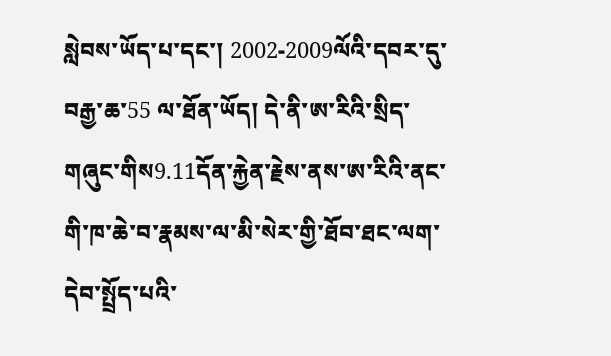སླེབས་ཡོད་པ་དང་། 2002-2009ལོའི་དབར་དུ་བརྒྱ་ཆ་55 ལ་ཐོན་ཡོད། དེ་ནི་ཨ་རིའི་སྲིད་གཞུང་གིས9.11དོན་རྐྱེན་རྗེས་ནས་ཨ་རིའི་ནང་གི་ཁ་ཆེ་བ་རྣམས་ལ་མི་སེར་གྱི་ཐོབ་ཐང་ལག་དེབ་སྤྲོད་པའི་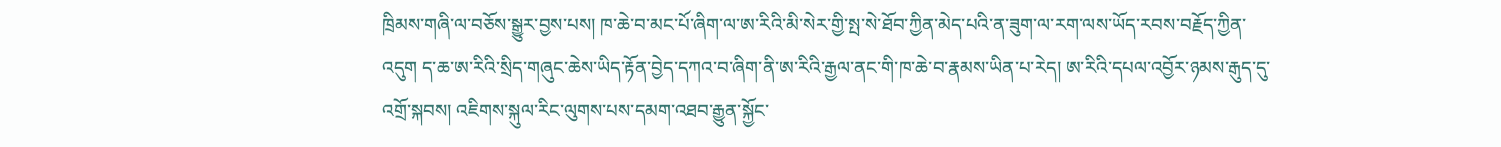ཁྲིམས་གཞི་ལ་བཅོས་སྒྱུར་བྱས་པས། ཁ་ཆེ་བ་མང་པོ་ཞིག་ལ་ཨ་རིའི་མི་སེར་གྱི་སྤ་སེ་ཐོབ་ཀྱིན་མེད་པའི་ན་ཟུག་ལ་རག་ལས་ཡོད་རབས་བརྗོད་ཀྱིན་འདུག ད་ཆ་ཨ་རིའི་སྲིད་གཞུང་ཆེས་ཡིད་རྟོན་བྱེད་དཀའ་བ་ཞིག་ནི་ཨ་རིའི་རྒྱལ་ནང་གི་ཁ་ཆེ་བ་རྣམས་ཡིན་པ་རེད། ཨ་རིའི་དཔལ་འབྱོར་ཉམས་རྒུད་དུ་འགྲོ་སྐབས། འཇིགས་སྐུལ་རིང་ལུགས་པས་དམག་འཐབ་རྒྱུན་སྐྱོང་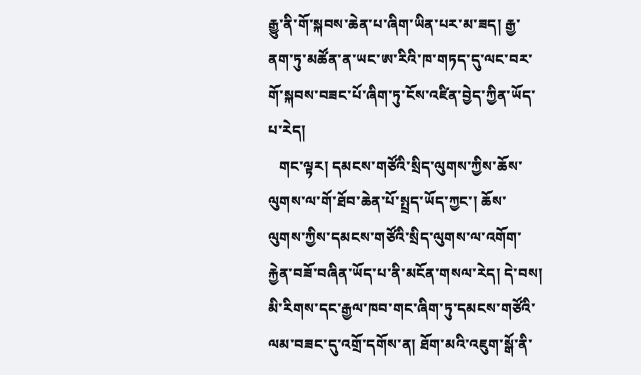རྒྱུ་ནི་གོ་སྐབས་ཆེན་པ་ཞིག་ཡིན་པར་མ་ཟད། རྒྱ་ནག་ཏུ་མཚོན་ན་ཡང་ཨ་རིའི་ཁ་གཏད་དུ་ལང་བར་གོ་སྐབས་བཟང་པོ་ཞིག་ཏུ་ངོས་འཛིན་བྱེད་ཀྱིན་ཡོད་པ་རེད།
   གང་ལྟར། དམངས་གཙོའི་སྲིད་ལུགས་ཀྱིས་ཆོས་ལུགས་ལ་གོ་ཐོབ་ཆེན་པོ་སྤྲད་ཡོད་ཀྱང་། ཆོས་ལུགས་ཀྱིས་དམངས་གཙོའི་སྲིད་ལུགས་ལ་འགོག་རྐྱེན་བཟོ་བཞིན་ཡོད་པ་ནི་མངོན་གསལ་རེད། དེ་བས། མི་རིགས་དང་རྒྱལ་ཁབ་གང་ཞིག་ཏུ་དམངས་གཙོའི་ལམ་བཟང་དུ་འགྲོ་དགོས་ན། ཐོག་མའི་འཇུག་སྒོ་ནི་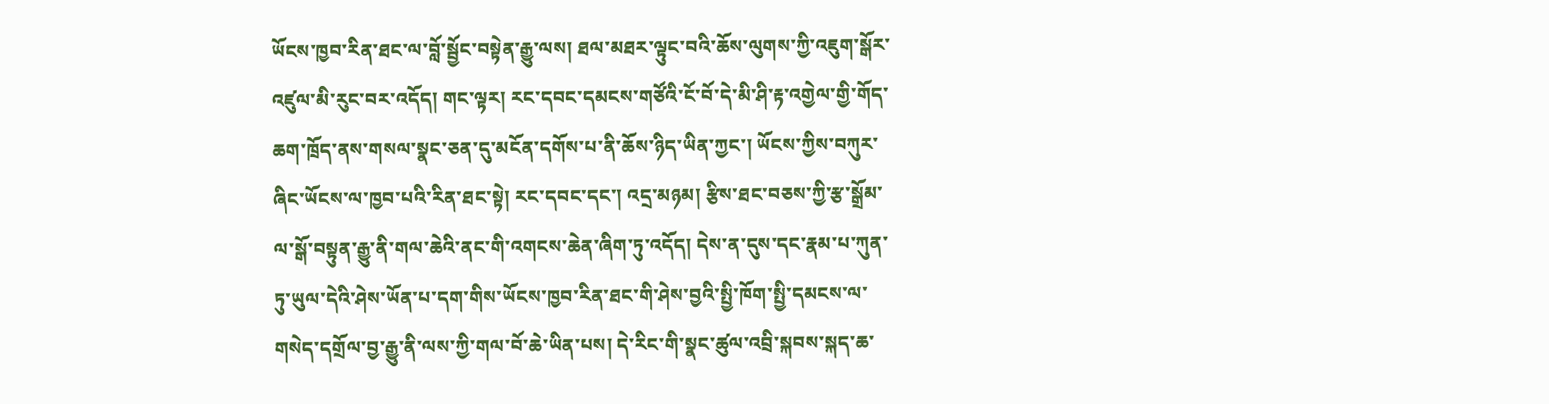ཡོངས་ཁྱབ་རིན་ཐང་ལ་བློ་སྦྱོང་བསྟེན་རྒྱུ་ལས། ཐལ་མཐར་ལྟུང་བའི་ཆོས་ལུགས་ཀྱི་འཇུག་སྒོར་འཛུལ་མི་རུང་བར་འདོད། གང་ལྟར། རང་དབང་དམངས་གཙོའི་ངོ་བོ་དེ་མི་ཤི་རྟ་འགྱེལ་གྱི་གོད་ཆག་ཁྲོད་ནས་གསལ་སྣང་ཅན་དུ་མངོན་དགོས་པ་ནི་ཆོས་ཉིད་ཡིན་ཀྱང་། ཡོངས་ཀྱིས་བཀུར་ཞིང་ཡོངས་ལ་ཁྱབ་པའི་རིན་ཐང་སྟེ། རང་དབང་དང་། འདྲ་མཉམ། རྩིས་ཐང་བཅས་ཀྱི་རྩ་སྒྲོམ་ལ་སྒོ་བསྟུན་རྒྱུ་ནི་གལ་ཆེའི་ནང་གི་འགངས་ཆེན་ཞིག་ཏུ་འདོད། དེས་ན་དུས་དང་རྣམ་པ་ཀུན་ཏུ་ཡུལ་དེའི་ཤེས་ཡོན་པ་དག་གིས་ཡོངས་ཁྱབ་རིན་ཐང་གི་ཤེས་བྱའི་སྤྱི་ཁོག་སྤྱི་དམངས་ལ་གསེད་དགྲོལ་བྱ་རྒྱུ་ནི་ལས་ཀྱི་གལ་བོ་ཆེ་ཡིན་པས། དེ་རིང་གི་སྣང་ཚུལ་འབྲི་སྐབས་སྐད་ཆ་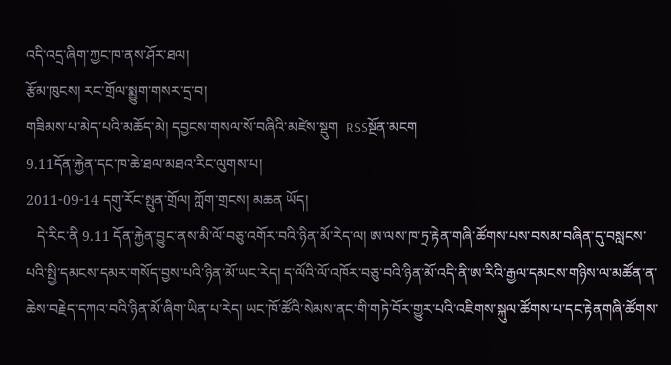འདི་འདྲ་ཞིག་ཀྱང་ཁ་ནས་ཤོར་ཐལ།
རྩོམ་ཁུངས། རང་གྲོལ་སྨྱུག་གསར་དྲ་བ།
གཟིམས་པ་མེད་པའི་མཆོད་མེ། དབྱངས་གསལ་སོ་བཞིའི་མཛེས་སྡུག  RSSསྔོན་མངག
9.11དོན་རྐྱེན་དང་ཁ་ཆེ་ཐལ་མཐའ་རིང་ལུགས་པ།
2011-09-14 དགུ་རོང་སྤུན་གྲོལ། ཀློག་གྲངས། མཆན ཡོད།
   དེ་རིང་ནི 9.11 དོན་རྐྱེན་བྱུང་ནས་མི་ལོ་བཅུ་འགོར་བའི་ཉིན་མོ་རེད་ལ། ཨ་ལས་ཁ་ཏྲ་རྟེན་གཞི་ཚོགས་པས་བསམ་བཞིན་དུ་བསླངས་པའི་སྤྱི་དམངས་དམར་གསོད་བྱས་པའི་ཉིན་མོ་ཡང་རེད། ད་ལོའི་ལོ་འཁོར་བཅུ་བའི་ཉིན་མོ་འདི་ནི་ཨ་རིའི་རྒྱལ་དམངས་གཉིས་ལ་མཚོན་ན་ཆེས་བརྗེད་དཀའ་བའི་ཉིན་མོ་ཞིག་ཡིན་པ་རེད། ཡང་ཁོ་ཚོའི་སེམས་ནང་གི་གཏེ་བོར་གྱུར་པའི་འཇིགས་སྐུལ་ཚོགས་པ་དང་རྟེནགཞི་ཚོགས་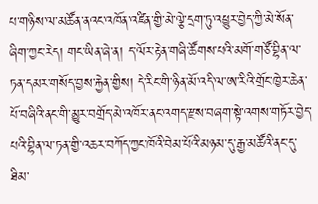པ་གཉིས་ལ་མཚོན་ནའང་འཁོན་འཛིན་གྱི་མེ་ལྕེ་དྲག་ཏུ་འཕྱུར་བྱེད་ཀྱི་མེ་སོན་ཞིག་ཀྱང་རེད། གང་ཡིན་ཞེ་ན། ད་ལོར་རྟེན་གཞི་ཚོགས་པའི་མགོ་གཙོ་བྷིན་ལ་ཏན་དམར་གསོད་བྱས་རྐྱེན་གྱིས། དེ་རིང་གི་ཉིན་མོ་འདི་ལ་ཨ་རིའི་གྲོང་ཁྱེར་ཆེན་པོ་བཞིའི་ནང་གི་མྱུར་བགྲོད་མེ་འཁོར་ནང་འགད་རྫས་བཞག་སྟེ་འགས་གཏོར་བྱེད་པའི་བྷིན་ལ་ཏན་གྱི་འཆར་བཀོད་ཀྱང་ཁོའི་བེམ་པོའི་མཉམ་དུ་རྒྱ་མཚོའི་ནང་དུ་ཐིམ་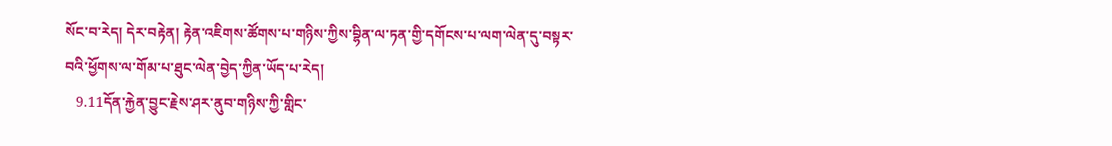སོང་བ་རེད། དེར་བརྟེན། རྟེན་འཇིགས་ཚོགས་པ་གཉིས་ཀྱིས་བྷིན་ལ་ཏན་གྱི་དགོངས་པ་ལག་ལེན་དུ་བསྟར་བའི་ཕྱོགས་ལ་གོམ་པ་ཐུང་ལེན་བྱེད་ཀྱིན་ཡོད་པ་རེད།
   9.11དོན་རྐྱེན་བྱུང་རྗེས་ཤར་ནུབ་གཉིས་ཀྱི་གླིང་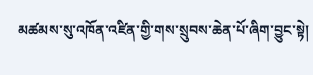མཚམས་སུ་འཁོན་འཛིན་གྱི་གས་སྲུབས་ཆེན་པོ་ཞིག་བྱུང་སྟེ།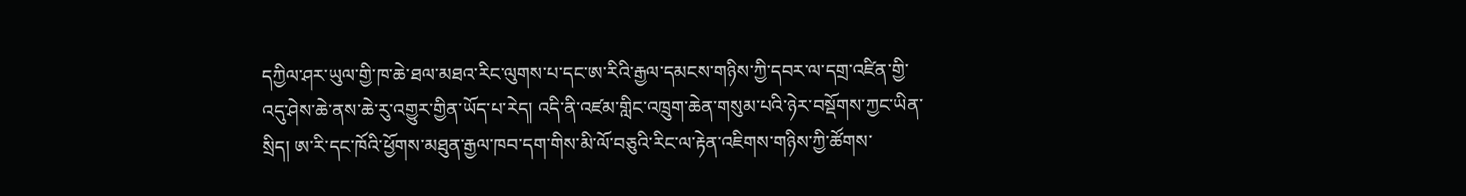དཀྱིལ་ཤར་ཡུལ་གྱི་ཁ་ཆེ་ཐལ་མཐའ་རིང་ལུགས་པ་དང་ཨ་རིའི་རྒྱལ་དམངས་གཉིས་ཀྱི་དབར་ལ་དགྲ་འཛིན་གྱི་འདུ་ཤེས་ཆེ་ནས་ཆེ་རུ་འགྱུར་གྱིན་ཡོད་པ་རེད། འདི་ནི་འཛམ་གླིང་འཁྲུག་ཆེན་གསུམ་པའི་ཉེར་བསྡོགས་ཀྱང་ཡིན་སྲིད། ཨ་རི་དང་ཁོའི་ཕྱོགས་མཐུན་རྒྱལ་ཁབ་དག་གིས་མི་ལོ་བཅུའི་རིང་ལ་རྟེན་འཇིགས་གཉིས་ཀྱི་ཚོགས་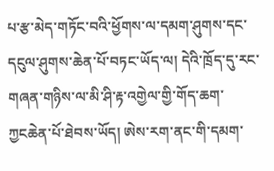པ་རྩ་མེད་གཏོང་བའི་ཕྱོགས་ལ་དམག་ཤུགས་དང་དངུལ་ཤུགས་ཆེན་པོ་བཏང་ཡོད་ལ། དེའི་ཁྲོད་དུ་རང་གཞན་གཉིས་ལ་མི་ཤི་རྟ་འགྱེལ་གྱི་གོད་ཆག་ཀྱངཆེན་པོ་ཐེབས་ཡོད། ཨེས་རག་ནང་གི་དམག་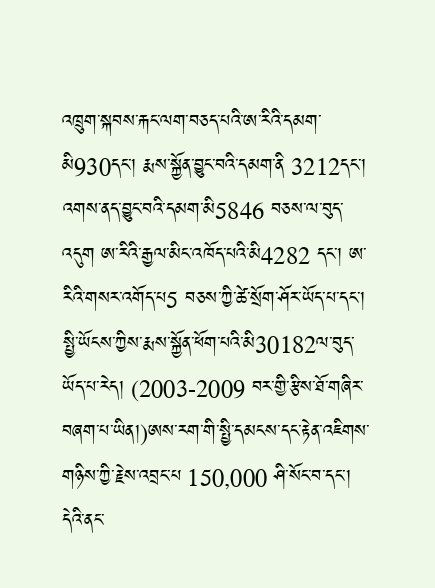འཁྲུག་སྐབས་རྐང་ལག་བཅད་པའི་ཨ་རིའི་དམག་མི930དང་། རྨས་སྐྱོན་བྱུང་བའི་དམག་ནི 3212དང་། འགས་ནད་བྱུང་བའི་དམག་མི5846 བཅས་ལ་བུད་འདུག ཨ་རིའི་རྒྱལ་མིང་འཁོད་པའི་མི4282 དང་། ཨ་རིའི་གསར་འགོད་པ5 བཅས་ཀྱི་ཚེ་སྲོག་ཤོར་ཡོད་པ་དང་། སྤྱི་ཡོངས་ཀྱིས་རྨས་སྐྱོན་ཕོག་པའི་མི30182ལ་བུད་ཡོད་པ་རེད། (2003-2009 བར་གྱི་རྩིས་ཐོ་གཞིར་བཞག་པ་ཡིན།)ཨས་རག་གི་སྤྱི་དམངས་དང་རྟེན་འཇིགས་གཉིས་ཀྱི་རྗེས་འབྲང་པ 150,000 ཤི་སོང་བ་དང་། དེའི་ནང་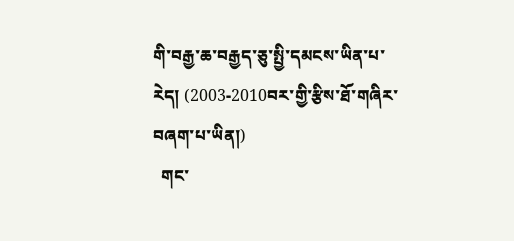གི་བརྒྱ་ཆ་བརྒྱད་ཅུ་སྤྱི་དམངས་ཡིན་པ་རེད། (2003-2010བར་གྱི་རྩིས་ཐོ་གཞིར་བཞག་པ་ཡིན།)
  གང་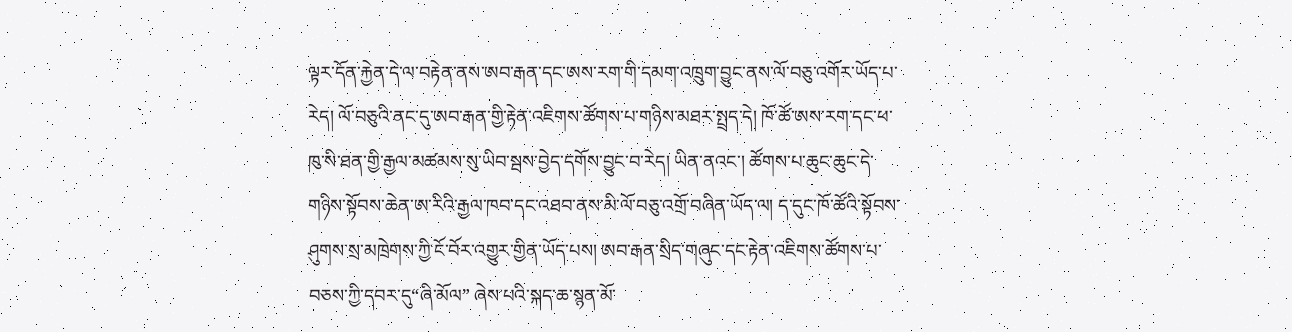ལྟར་དོན་རྐྱེན་དེ་ལ་བརྟེན་ནས་ཨབ་རྒན་དང་ཨས་རག་གི་དམག་འཁྲུག་བྱུང་ནས་ལོ་བཅུ་འགོར་ཡོད་པ་རེད། ལོ་བཅུའི་ནང་དུ་ཨབ་རྒན་གྱི་རྟེན་འཇིགས་ཚོགས་པ་གཉིས་མཐར་སྤྲད་དེ། ཁོ་ཚོ་ཨས་རག་དང་ཕ་ཁུ་སི་ཐན་གྱི་རྒྱལ་མཚམས་སུ་ཡིབ་སྦས་བྱེད་དགོས་བྱུང་བ་རེད། ཡིན་ནའང་། ཚོགས་པ་ཆུང་ཆུང་དེ་གཉིས་སྟོབས་ཆེན་ཨ་རིའི་རྒྱལ་ཁབ་དང་འཐབ་ནས་མི་ལོ་བཅུ་འགྲོ་བཞིན་ཡོད་ལ། ད་དུང་ཁོ་ཚོའི་སྟོབས་ཤུགས་སྲ་མཁྲེགས་ཀྱི་ངོ་བོར་འགྱུར་གྱིན་ཡོད་པས། ཨབ་རྒན་སྲིད་གཞུང་དང་རྟེན་འཇིགས་ཚོགས་པ་བཅས་ཀྱི་དབར་དུ“ཞི་མོལ” ཞེས་པའི་སྐད་ཆ་སྙན་མོ་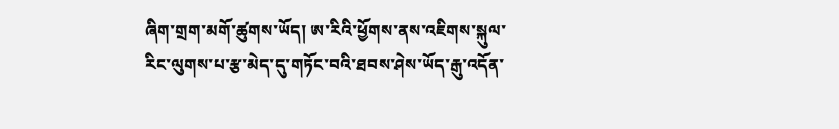ཞིག་གྲག་མགོ་ཚུགས་ཡོད། ཨ་རིའི་ཕྱོགས་ནས་འཇིགས་སྐུལ་རིང་ལུགས་པ་རྩ་མེད་དུ་གཏོང་བའི་ཐབས་ཤེས་ཡོད་རྒུ་འདོན་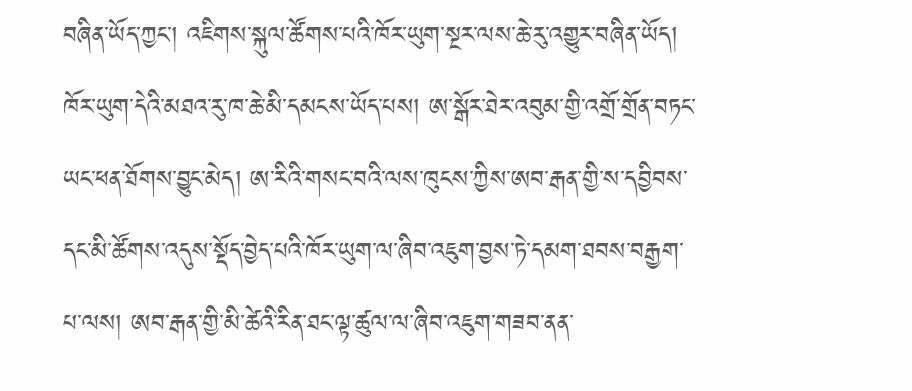བཞིན་ཡོད་ཀྱང་། འཇིགས་སྐུལ་ཚོགས་པའི་ཁོར་ཡུག་སྔར་ལས་ཆེ་རུ་འགྱུར་བཞིན་ཡོད། ཁོར་ཡུག་དེའི་མཐའ་རུ་ཁ་ཆེ་མི་དམངས་ཡོད་པས། ཨ་སྒོར་ཐེར་འབུམ་གྱི་འགྲོ་གྲོན་བཏང་ཡང་ཕན་ཐོགས་བྱུང་མེད། ཨ་རིའི་གསང་བའི་ལས་ཁུངས་ཀྱིས་ཨབ་རྒན་གྱི་ས་དབྱིབས་དང་མི་ཚོགས་འདུས་སྡོད་བྱེད་པའི་ཁོར་ཡུག་ལ་ཞིབ་འཇུག་བྱས་ཏེ་དམག་ཐབས་བརྒྱག་པ་ལས། ཨབ་རྒན་གྱི་མི་ཚེའི་རིན་ཐང་ལྟ་ཚུལ་ལ་ཞིབ་འཇུག་གཟབ་ནན་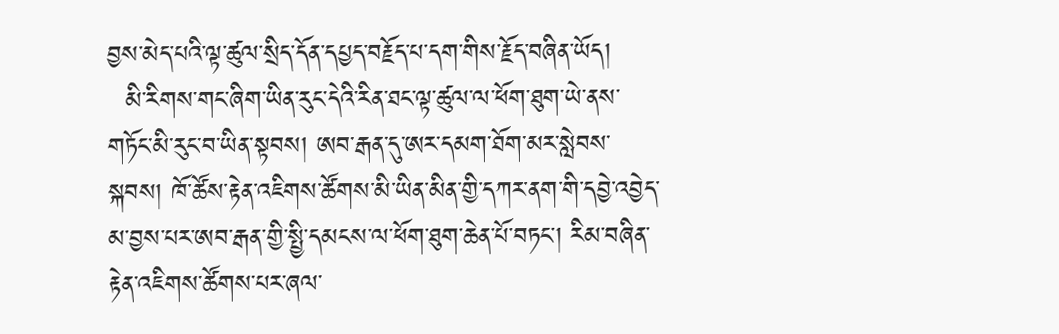བྱས་མེད་པའི་ལྟ་ཚུལ་སྲིད་དོན་དཔྱད་བརྗོད་པ་དག་གིས་རྗོད་བཞིན་ཡོད།
  མི་རིགས་གང་ཞིག་ཡིན་རུང་དེའི་རིན་ཐང་ལྟ་ཚུལ་ལ་ཕོག་ཐུག་ཡེ་ནས་གཏོང་མི་རུང་བ་ཡིན་སྟབས། ཨབ་རྒན་དུ་ཨར་དམག་ཐོག་མར་སླེབས་སྐབས། ཁོ་ཚོས་རྟེན་འཇིགས་ཚོགས་མི་ཡིན་མིན་གྱི་དཀར་ནག་གི་དབྱེ་འབྱེད་མ་བྱས་པར་ཨབ་རྒན་གྱི་སྤྱི་དམངས་ལ་ཕོག་ཐུག་ཆེན་པོ་བཏང་། རིམ་བཞིན་རྟེན་འཇིགས་ཚོགས་པར་ཞལ་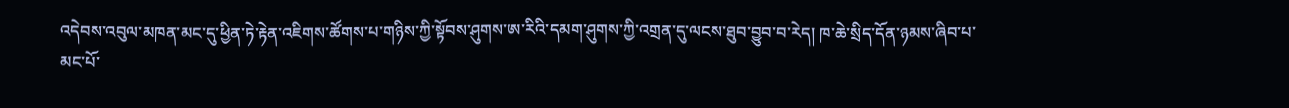འདེབས་འབུལ་མཁན་མང་དུ་ཕྱིན་ཏེ་རྟེན་འཇིགས་ཚོགས་པ་གཉིས་ཀྱི་སྟོབས་ཤུགས་ཨ་རིའི་དམག་ཤུགས་ཀྱི་འགྲན་དུ་ལངས་ཐུབ་བྱུབ་བ་རེད། ཁ་ཆེ་སྲིད་དོན་ཉམས་ཞིབ་པ་མང་པོ་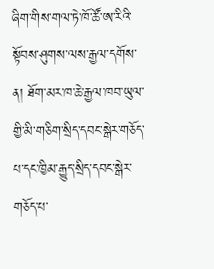ཞིག་གིས་གལ་ཏེ་ཁོ་ཚོ་ཨ་རིའི་སྟོབས་ཤུགས་ལས་རྒྱལ་དགོས་ན། ཐོག་མར་ཁ་ཆེ་རྒྱལ་ཁབ་ཡུལ་གྱི་མི་གཅིག་སྲིད་དབང་སྒེར་གཅོད་པ་དང་ཁྱིམ་རྒྱུད་སྲིད་དབང་སྒེར་གཅོད་པ་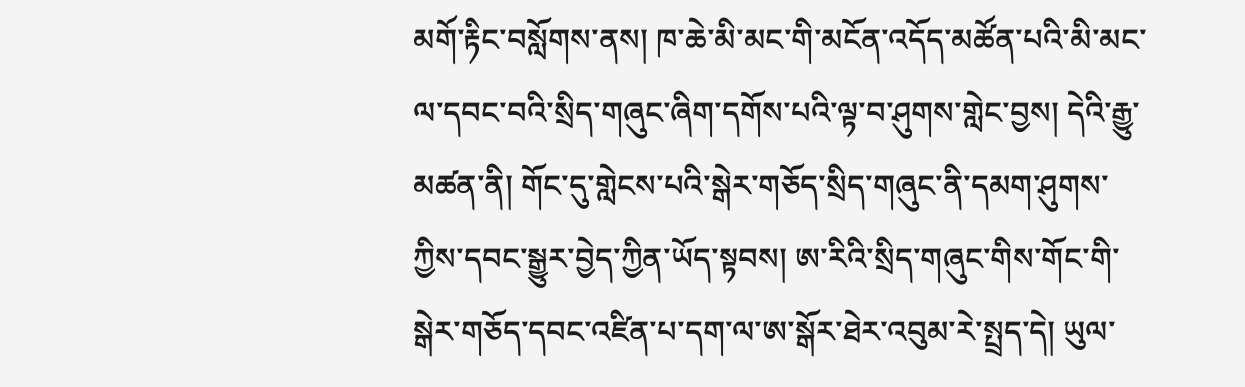མགོ་རྟིང་བསློགས་ནས། ཁ་ཆེ་མི་མང་གི་མངོན་འདོད་མཚོན་པའི་མི་མང་ལ་དབང་བའི་སྲིད་གཞུང་ཞིག་དགོས་པའི་ལྟ་བ་ཤུགས་གླེང་བྱས། དེའི་རྒྱུ་མཚན་ནི། གོང་དུ་གླེངས་པའི་སྒེར་གཅོད་སྲིད་གཞུང་ནི་དམག་ཤུགས་ཀྱིས་དབང་སྒྱུར་བྱེད་ཀྱིན་ཡོད་སྟབས། ཨ་རིའི་སྲིད་གཞུང་གིས་གོང་གི་སྒེར་གཅོད་དབང་འཛིན་པ་དག་ལ་ཨ་སྒོར་ཐེར་འབུམ་རེ་སྤྲད་དེ། ཡུལ་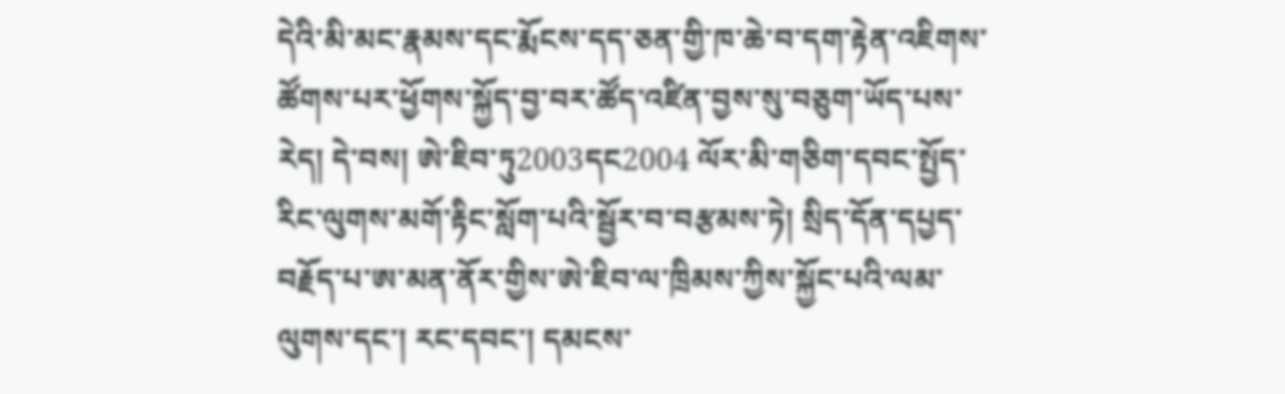དེའི་མི་མང་རྣམས་དང་རྨོངས་དད་ཅན་གྱི་ཁ་ཆེ་བ་དག་རྟེན་འཇིགས་ཚོགས་པར་ཕྱོགས་སྐྱོད་བྱ་བར་ཚོད་འཛིན་བྱས་སུ་བཅུག་ཡོད་པས་རེད། དེ་བས། ཨེ་ཇིབ་ཏུ2003དང2004 ལོར་མི་གཅིག་དབང་སྤྱོད་རིང་ལུགས་མགོ་རྟིང་སློག་པའི་སྦྱོར་བ་བརྩམས་ཏེ། སྲིད་དོན་དཔྱད་བརྗོད་པ་ཨ་མན་ནོར་གྱིས་ཨེ་ཇིབ་ལ་ཁྲིམས་ཀྱིས་སྐྱོང་པའི་ལམ་ལུགས་དང་། རང་དབང་། དམངས་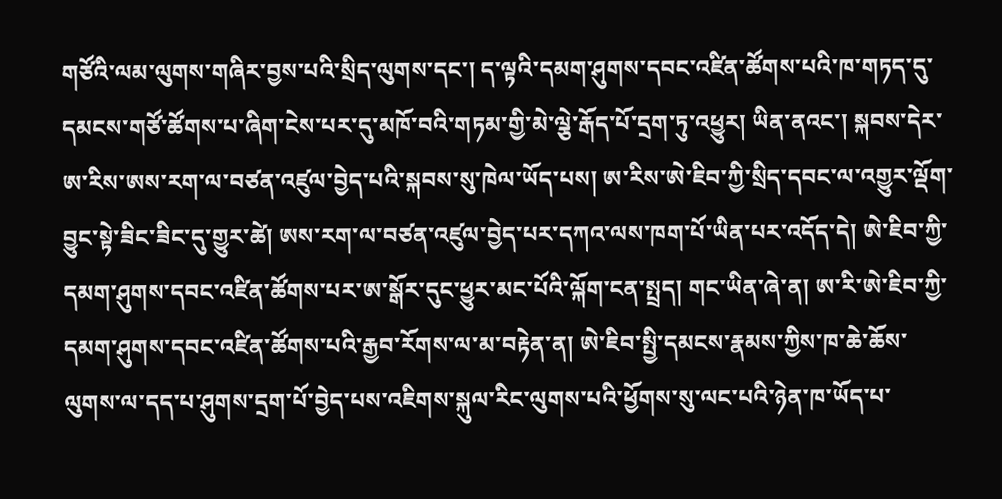གཙོའི་ལམ་ལུགས་གཞིར་བྱས་པའི་སྲིད་ལུགས་དང་། ད་ལྟའི་དམག་ཤུགས་དབང་འཛིན་ཚོགས་པའི་ཁ་གཏད་དུ་དམངས་གཙོ་ཚོགས་པ་ཞིག་ངེས་པར་དུ་མཁོ་བའི་གཏམ་གྱི་མེ་ལྕེ་རྒོད་པོ་དྲག་ཏུ་འཕྱུར། ཡིན་ནའང་། སྐབས་དེར་ཨ་རིས་ཨས་རག་ལ་བཙན་འཛུལ་བྱེད་པའི་སྐབས་སུ་ཁེལ་ཡོད་པས། ཨ་རིས་ཨེ་ཇིབ་ཀྱི་སྲིད་དབང་ལ་འགྱུར་ལྡོག་བྱུང་སྟེ་ཟིང་ཟིང་དུ་གྱུར་ཚེ། ཨས་རག་ལ་བཙན་འཛུལ་བྱེད་པར་དཀའ་ལས་ཁག་པོ་ཡིན་པར་འདོད་དེ། ཨེ་ཇིབ་ཀྱི་དམག་ཤུགས་དབང་འཛིན་ཚོགས་པར་ཨ་སྒོར་དུང་ཕྱུར་མང་པོའི་ལྐོག་ངན་སྤྲད། གང་ཡིན་ཞེ་ན། ཨ་རི་ཨེ་ཇིབ་ཀྱི་དམག་ཤུགས་དབང་འཛིན་ཚོགས་པའི་རྒྱབ་རོགས་ལ་མ་བརྟེན་ན། ཨེ་ཇིབ་སྤྱི་དམངས་རྣམས་ཀྱིས་ཁ་ཆེ་ཆོས་ལུགས་ལ་དད་པ་ཤུགས་དྲག་པོ་བྱེད་པས་འཇིགས་སྐུལ་རིང་ལུགས་པའི་ཕྱོགས་སུ་ལང་པའི་ཉེན་ཁ་ཡོད་པ་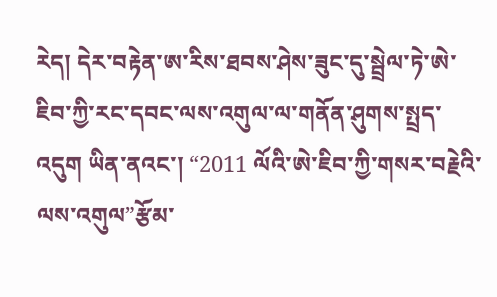རེད། དེར་བརྟེན་ཨ་རིས་ཐབས་ཤེས་ཟུང་དུ་སྦྲེལ་ཏེ་ཨེ་ཇིབ་ཀྱི་རང་དབང་ལས་འགུལ་ལ་གནོན་ཤུགས་སྤྲད་འདུག ཡིན་ནའང་། “2011 ལོའི་ཨེ་ཇིབ་ཀྱི་གསར་བརྗེའི་ལས་འགུལ”རྩོམ་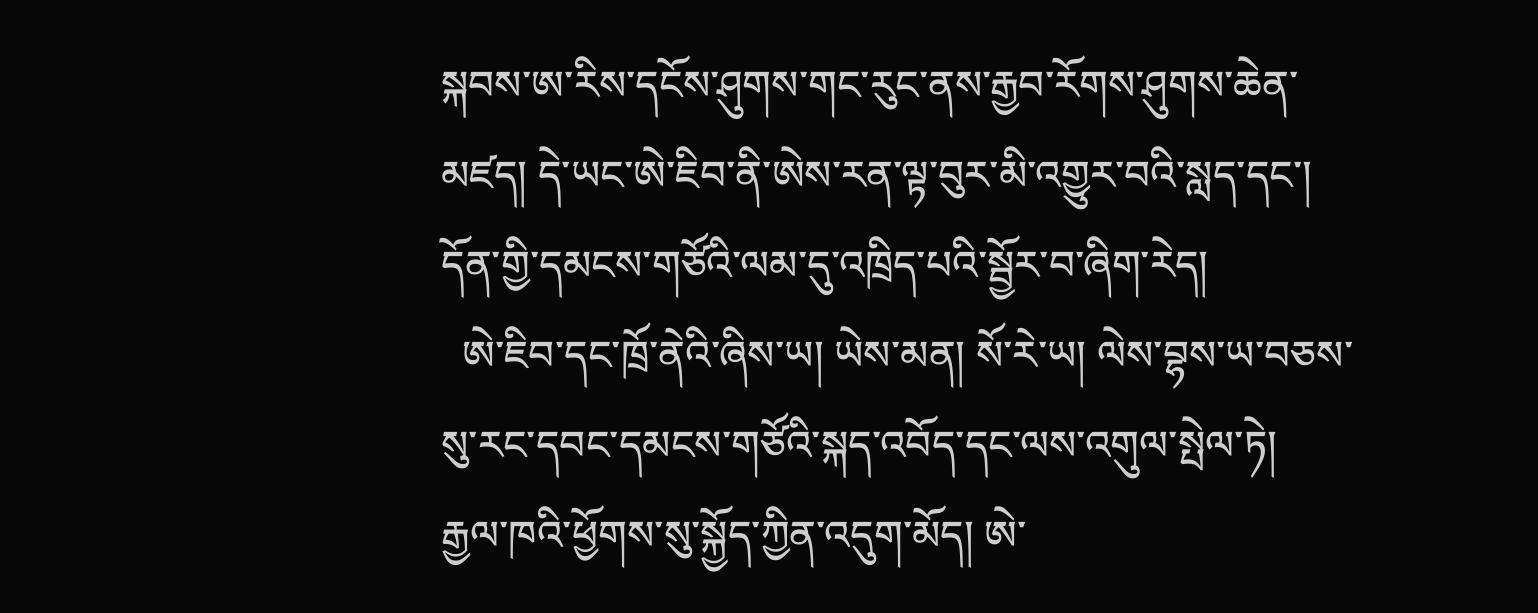སྐབས་ཨ་རིས་དངོས་ཤུགས་གང་རུང་ནས་རྒྱབ་རོགས་ཤུགས་ཆེན་མཛད། དེ་ཡང་ཨེ་ཇིབ་ནི་ཨེས་རན་ལྟ་བུར་མི་འགྱུར་བའི་སླད་དང་། དོན་གྱི་དམངས་གཙོའི་ལམ་དུ་འཁྲིད་པའི་སྦྱོར་བ་ཞིག་རེད།
  ཨེ་ཇིབ་དང་ཁྲོ་ནེའི་ཞིས་ཡ། ཡེས་མན། སོ་རེ་ཡ། ལེས་བྷས་ཡ་བཅས་སུ་རང་དབང་དམངས་གཙོའི་སྐད་འབོད་དང་ལས་འགུལ་སྤེལ་ཏེ། རྒྱལ་ཁའི་ཕྱོགས་སུ་སྐྱོད་ཀྱིན་འདུག་མོད། ཨེ་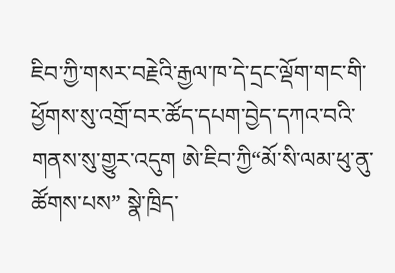ཇིབ་ཀྱི་གསར་བརྗེའི་རྒྱལ་ཁ་དེ་དྲང་ལྡོག་གང་གི་ཕྱོགས་སུ་འགྲོ་བར་ཚོད་དཔག་བྱེད་དཀའ་བའི་གནས་སུ་གྱུར་འདུག ཨེ་ཇིབ་ཀྱི“མོ་སི་ལམ་ཕུ་ནུ་ཚོགས་པས” སྣེ་ཁྲིད་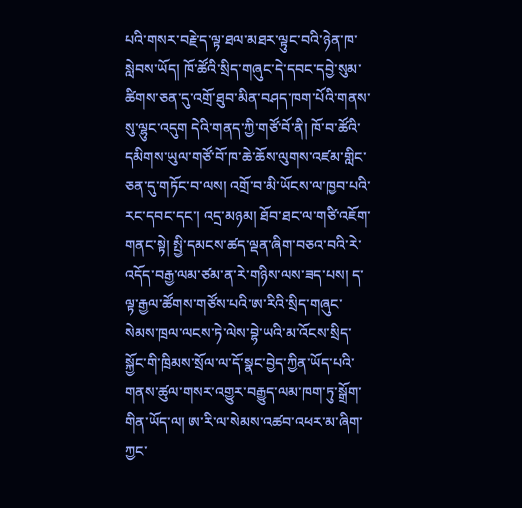པའི་གསར་བརྗེ་ད་ལྟ་ཐལ་མཐར་ལྟུང་བའི་ཉེན་ཁ་སླེབས་ཡོད། ཁོ་ཚོའི་སྲིད་གཞུང་དེ་དབང་དབྱེ་སུམ་ཚིགས་ཅན་དུ་འགྲོ་ཐུབ་མིན་བཤད་ཁག་པོའི་གནས་སུ་ལྷུང་འདུག དེའི་གནད་ཀྱི་གཙོ་བོ་ནི། ཁོ་བ་ཚོའི་དམིགས་ཡུལ་གཙོ་བོ་ཁ་ཆེ་ཆོས་ལུགས་འཛམ་གླིང་ཅན་དུ་གཏོང་བ་ལས། འགྲོ་བ་མི་ཡོངས་ལ་ཁྱབ་པའི་རང་དབང་དང་། འདྲ་མཉམ། ཐོབ་ཐང་ལ་གཙི་འཇོག་གནང་སྟེ། སྤྱི་དམངས་ཚད་ལྡན་ཞིག་བཅའ་བའི་རེ་འདོད་བརྒྱ་ལམ་ཙམ་ན་རེ་གཉིས་ལས་ཟད་པས། ད་ལྟ་རྒྱལ་ཚོགས་གཙོས་པའི་ཨ་རིའི་སྲིད་གཞུང་སེམས་ཁྲལ་ལངས་ཏེ་ལེས་བྷེ་ཡའི་མ་འོངས་སྲིད་སྐྱོང་གི་ཁྲིམས་སྲོལ་ལ་དོ་སྣང་བྱེད་ཀྱིན་ཡོད་པའི་གནས་ཚུལ་གསར་འགྱུར་བརྒྱུད་ལམ་ཁག་ཏུ་སྒྲོག་གིན་ཡོད་ལ། ཨ་རི་ལ་སེམས་འཚབ་འཕར་མ་ཞིག་ཀྱང་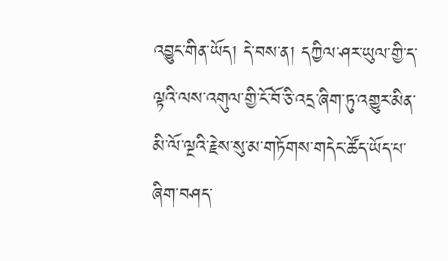འབྱུང་གིན་ཡོད། དེ་བས་ན། དཀྱིལ་ཤར་ཡུལ་གྱི་ད་ལྟའི་ལས་འགུལ་གྱི་ངོ་བོ་ཅི་འདྲ་ཞིག་ཏུ་འགྱུར་མིན་མི་ལོ་ལྔའི་རྗེས་སུ་མ་གཏོགས་གདེང་ཚོད་ཡོད་པ་ཞིག་བཤད་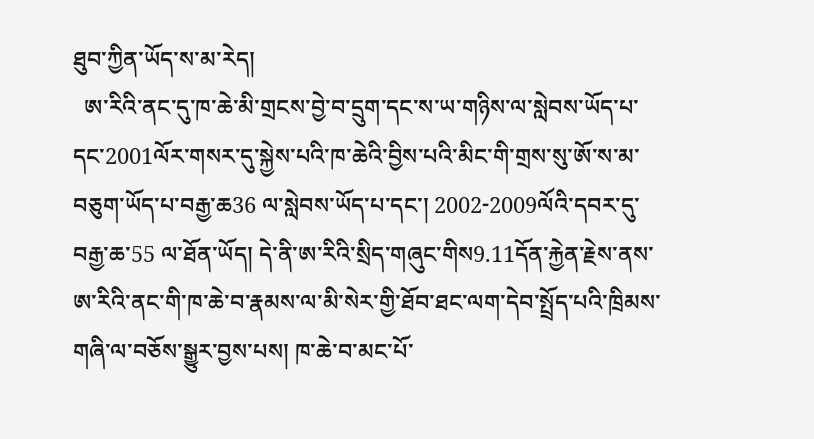ཐུབ་ཀྱིན་ཡོད་ས་མ་རེད།
  ཨ་རིའི་ནང་དུ་ཁ་ཆེ་མི་གྲངས་བྱེ་བ་དྲུག་དང་ས་ཡ་གཉིས་ལ་སླེབས་ཡོད་པ་དང་2001ལོར་གསར་དུ་སྐྱེས་པའི་ཁ་ཆེའི་བྱིས་པའི་མིང་གི་གྲས་སུ་ཨོ་ས་མ་བཅུག་ཡོད་པ་བརྒྱ་ཆ36 ལ་སླེབས་ཡོད་པ་དང་། 2002-2009ལོའི་དབར་དུ་བརྒྱ་ཆ་55 ལ་ཐོན་ཡོད། དེ་ནི་ཨ་རིའི་སྲིད་གཞུང་གིས9.11དོན་རྐྱེན་རྗེས་ནས་ཨ་རིའི་ནང་གི་ཁ་ཆེ་བ་རྣམས་ལ་མི་སེར་གྱི་ཐོབ་ཐང་ལག་དེབ་སྤྲོད་པའི་ཁྲིམས་གཞི་ལ་བཅོས་སྒྱུར་བྱས་པས། ཁ་ཆེ་བ་མང་པོ་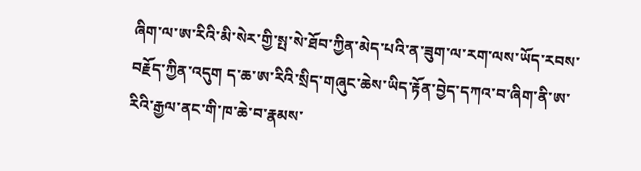ཞིག་ལ་ཨ་རིའི་མི་སེར་གྱི་སྤ་སེ་ཐོབ་ཀྱིན་མེད་པའི་ན་ཟུག་ལ་རག་ལས་ཡོད་རབས་བརྗོད་ཀྱིན་འདུག ད་ཆ་ཨ་རིའི་སྲིད་གཞུང་ཆེས་ཡིད་རྟོན་བྱེད་དཀའ་བ་ཞིག་ནི་ཨ་རིའི་རྒྱལ་ནང་གི་ཁ་ཆེ་བ་རྣམས་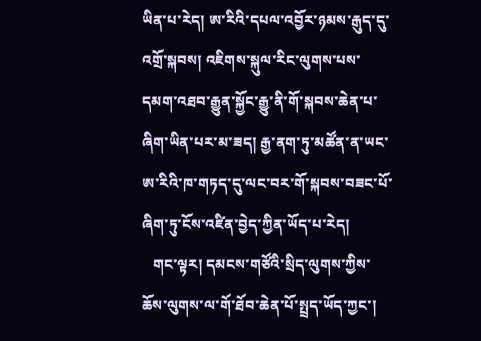ཡིན་པ་རེད། ཨ་རིའི་དཔལ་འབྱོར་ཉམས་རྒུད་དུ་འགྲོ་སྐབས། འཇིགས་སྐུལ་རིང་ལུགས་པས་དམག་འཐབ་རྒྱུན་སྐྱོང་རྒྱུ་ནི་གོ་སྐབས་ཆེན་པ་ཞིག་ཡིན་པར་མ་ཟད། རྒྱ་ནག་ཏུ་མཚོན་ན་ཡང་ཨ་རིའི་ཁ་གཏད་དུ་ལང་བར་གོ་སྐབས་བཟང་པོ་ཞིག་ཏུ་ངོས་འཛིན་བྱེད་ཀྱིན་ཡོད་པ་རེད།
   གང་ལྟར། དམངས་གཙོའི་སྲིད་ལུགས་ཀྱིས་ཆོས་ལུགས་ལ་གོ་ཐོབ་ཆེན་པོ་སྤྲད་ཡོད་ཀྱང་།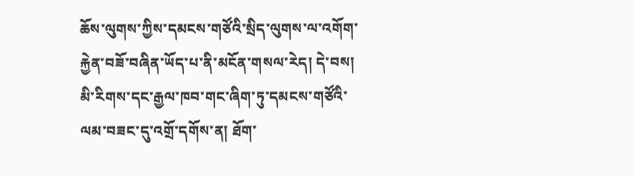ཆོས་ལུགས་ཀྱིས་དམངས་གཙོའི་སྲིད་ལུགས་ལ་འགོག་རྐྱེན་བཟོ་བཞིན་ཡོད་པ་ནི་མངོན་གསལ་རེད། དེ་བས། མི་རིགས་དང་རྒྱལ་ཁབ་གང་ཞིག་ཏུ་དམངས་གཙོའི་ལམ་བཟང་དུ་འགྲོ་དགོས་ན། ཐོག་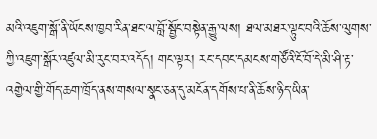མའི་འཇུག་སྒོ་ནི་ཡོངས་ཁྱབ་རིན་ཐང་ལ་བློ་སྦྱོང་བསྟེན་རྒྱུ་ལས། ཐལ་མཐར་ལྟུང་བའི་ཆོས་ལུགས་ཀྱི་འཇུག་སྒོར་འཛུལ་མི་རུང་བར་འདོད། གང་ལྟར། རང་དབང་དམངས་གཙོའི་ངོ་བོ་དེ་མི་ཤི་རྟ་འགྱེལ་གྱི་གོད་ཆག་ཁྲོད་ནས་གསལ་སྣང་ཅན་དུ་མངོན་དགོས་པ་ནི་ཆོས་ཉིད་ཡིན་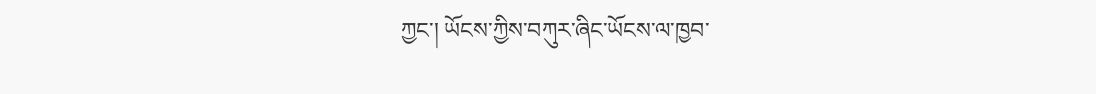ཀྱང་། ཡོངས་ཀྱིས་བཀུར་ཞིང་ཡོངས་ལ་ཁྱབ་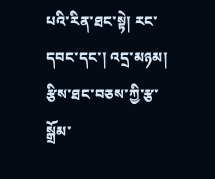པའི་རིན་ཐང་སྟེ། རང་དབང་དང་། འདྲ་མཉམ། རྩིས་ཐང་བཅས་ཀྱི་རྩ་སྒྲོམ་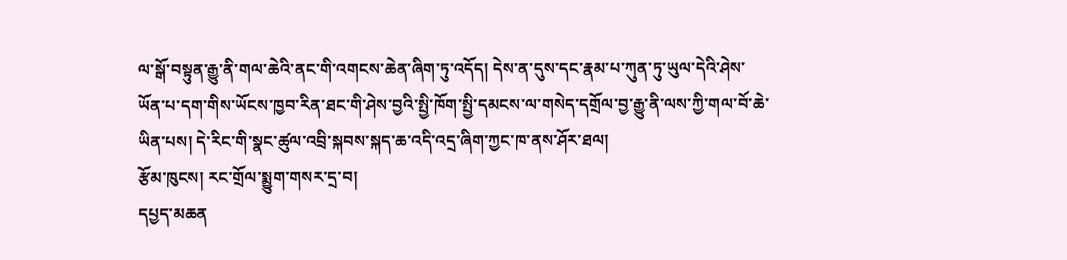ལ་སྒོ་བསྟུན་རྒྱུ་ནི་གལ་ཆེའི་ནང་གི་འགངས་ཆེན་ཞིག་ཏུ་འདོད། དེས་ན་དུས་དང་རྣམ་པ་ཀུན་ཏུ་ཡུལ་དེའི་ཤེས་ཡོན་པ་དག་གིས་ཡོངས་ཁྱབ་རིན་ཐང་གི་ཤེས་བྱའི་སྤྱི་ཁོག་སྤྱི་དམངས་ལ་གསེད་དགྲོལ་བྱ་རྒྱུ་ནི་ལས་ཀྱི་གལ་བོ་ཆེ་ཡིན་པས། དེ་རིང་གི་སྣང་ཚུལ་འབྲི་སྐབས་སྐད་ཆ་འདི་འདྲ་ཞིག་ཀྱང་ཁ་ནས་ཤོར་ཐལ།
རྩོམ་ཁུངས། རང་གྲོལ་སྨྱུག་གསར་དྲ་བ།
དཔྱད་མཆན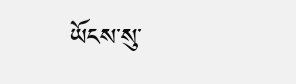ཡོངས་སུ་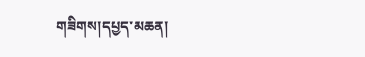གཟིགས།དཔྱད་མཆན།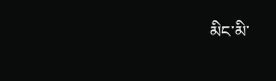མིང་མི་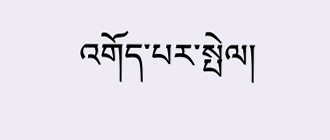འགོད་པར་སྤེལ།